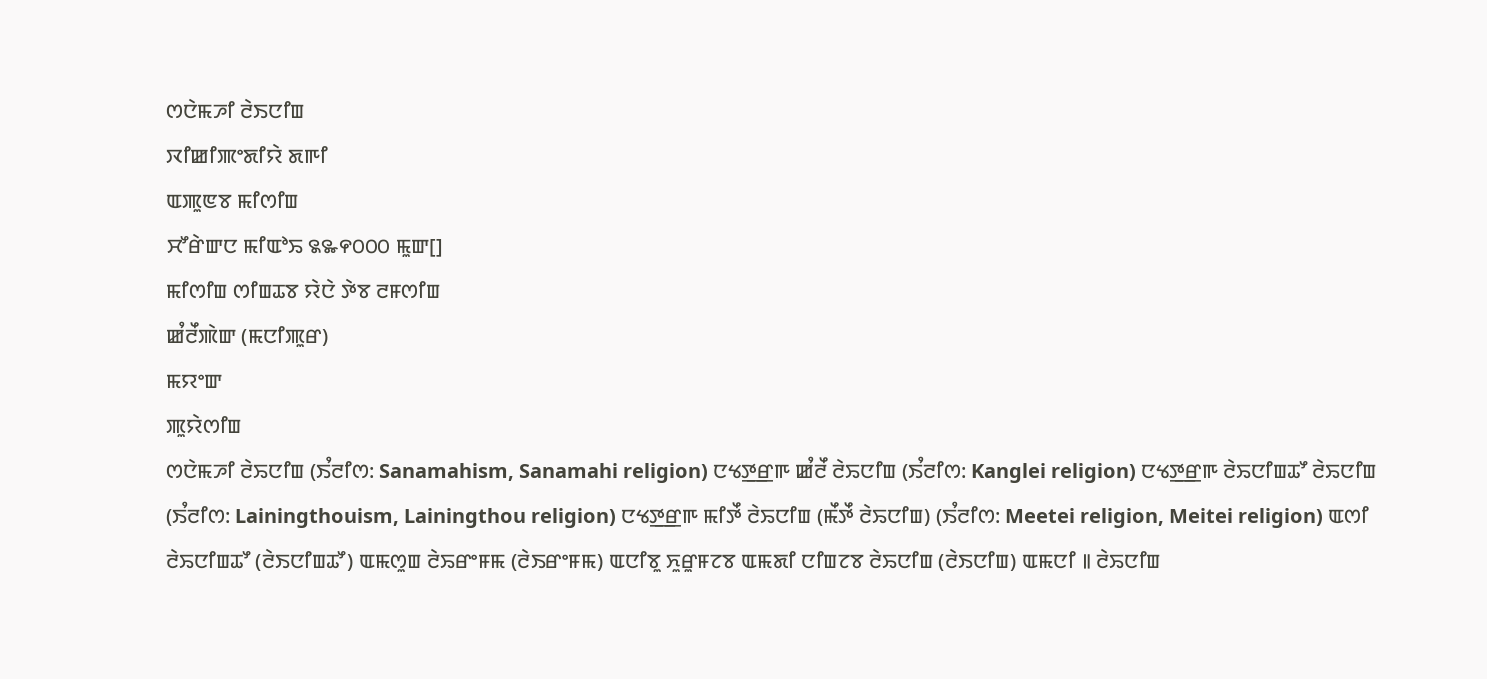ꯁꯅꯥꯃꯍꯤ ꯂꯥꯏꯅꯤꯡ
ꯋꯤꯀꯤꯄꯦꯗꯤꯌꯥ ꯗꯒꯤ
ꯑꯄꯨꯟꯕ ꯃꯤꯁꯤꯡ
ꯆꯧꯔꯥꯛꯅ ꯃꯤꯑꯣꯢ ꯲꯳꯵꯰꯰꯰ ꯃꯨꯛ[]
ꯃꯤꯁꯤꯡ ꯁꯤꯡꯊꯕ ꯌꯥꯅꯥ ꯇꯥꯕ ꯂꯝꯁꯤꯡ
ꯀꯪꯂꯩꯄꯥꯛ (ꯃꯅꯤꯄꯨꯔ)
ꯃꯌꯦꯛ
ꯄꯨꯌꯥꯁꯤꯡ
ꯁꯅꯥꯃꯍꯤ ꯂꯥꯢꯅꯤꯡ (ꯏꯪꯂꯤꯁ: Sanamahism, Sanamahi religion) ꯅꯠꯇ꯭ꯔꯒ ꯀꯪꯂꯩ ꯂꯥꯢꯅꯤꯡ (ꯏꯪꯂꯤꯁ: Kanglei religion) ꯅꯠꯇ꯭ꯔꯒ ꯂꯥꯢꯅꯤꯡꯊꯧ ꯂꯥꯢꯅꯤꯡ (ꯏꯪꯂꯤꯁ: Lainingthouism, Lainingthou religion) ꯅꯠꯇ꯭ꯔꯒ ꯃꯤꯇꯩ ꯂꯥꯢꯅꯤꯡ (ꯃꯩꯇꯩ ꯂꯥꯢꯅꯤꯡ) (ꯏꯪꯂꯤꯁ: Meetei religion, Meitei religion) ꯑꯁꯤ ꯂꯥꯢꯅꯤꯡꯊꯧ (ꯂꯥꯏꯅꯤꯡꯊꯧ) ꯑꯃꯁꯨꯡ ꯂꯥꯢꯔꯦꯝꯃ (ꯂꯥꯏꯔꯦꯝꯃ) ꯑꯅꯤꯕꯨ ꯈꯨꯔꯨꯝꯖꯕ ꯑꯃꯗꯤ ꯅꯤꯡꯖꯕ ꯂꯥꯢꯅꯤꯡ (ꯂꯥꯏꯅꯤꯡ) ꯑꯃꯅꯤ ꯫ ꯂꯥꯢꯅꯤꯡ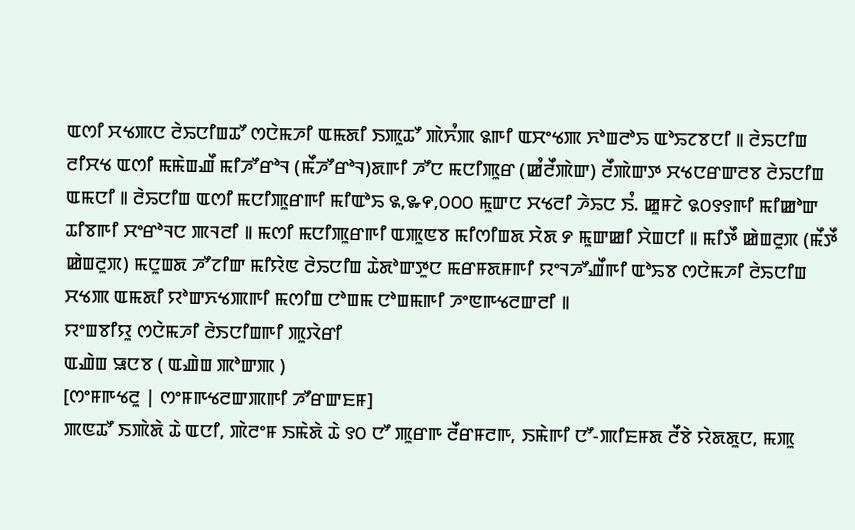ꯑꯁꯤ ꯆꯠꯄꯅ ꯂꯥꯢꯅꯤꯡꯊꯧ ꯁꯅꯥꯃꯍꯤ ꯑꯃꯗꯤ ꯏꯄꯨꯊꯧ ꯄꯥꯈꯪꯄ ꯲ꯒꯤ ꯑꯆꯦꯠꯄ ꯈꯣꯡꯂꯣꯢ ꯑꯣꯢꯖꯕꯅꯤ ꯫ ꯂꯥꯢꯅꯤꯡ ꯂꯤꯆꯠ ꯑꯁꯤ ꯃꯃꯥꯡꯉꯩ ꯃꯤꯍꯧꯔꯣꯜ (ꯃꯩꯍꯧꯔꯣꯜ)ꯗꯒꯤ ꯍꯧꯅ ꯃꯅꯤꯄꯨꯔ (ꯀꯪꯂꯩꯄꯥꯛ) ꯂꯩꯄꯥꯛꯇ ꯆꯠꯅꯔꯛꯂꯕ ꯂꯥꯢꯅꯤꯡ ꯑꯃꯅꯤ ꯫ ꯂꯥꯢꯅꯤꯡ ꯑꯁꯤ ꯃꯅꯤꯄꯨꯔꯒꯤ ꯃꯤꯑꯣꯢ ꯲,꯳꯵,꯰꯰꯰ ꯃꯨꯛꯅ ꯆꯠꯂꯤ ꯍꯥꯢꯅ ꯏꯪ. ꯀꯨꯝꯖꯥ ꯲꯰꯱꯱ꯒꯤ ꯃꯤꯀꯣꯛ ꯊꯤꯕꯒꯤ ꯆꯦꯔꯣꯜꯅ ꯄꯜꯂꯤ ꯫ ꯃꯁꯤ ꯃꯅꯤꯄꯨꯔꯒꯤ ꯑꯄꯨꯟꯕ ꯃꯤꯁꯤꯡꯗ ꯆꯥꯗ ꯸ ꯃꯨꯛꯀꯤ ꯆꯥꯡꯅꯤ ꯫ ꯃꯤꯇꯩ ꯀꯥꯡꯂꯨꯞ (ꯃꯩꯇꯩ ꯀꯥꯡꯂꯨꯞ) ꯃꯅꯨꯡꯗ ꯍꯧꯖꯤꯛ ꯃꯤꯌꯥꯟ ꯂꯥꯢꯅꯤꯡ ꯊꯥꯗꯣꯛꯇꯨꯅ ꯃꯔꯝꯗꯝꯒꯤ ꯌꯦꯜꯍꯧꯉꯩꯒꯤ ꯑꯣꯢꯕ ꯁꯅꯥꯃꯍꯤ ꯂꯥꯢꯅꯤꯡ ꯆꯠꯄ ꯑꯃꯗꯤ ꯌꯣꯛꯈꯠꯄꯒꯤ ꯃꯁꯤꯡ ꯅꯣꯡꯃ ꯅꯣꯡꯃꯒꯤ ꯍꯦꯟꯒꯠꯂꯛꯂꯤ ꯫
ꯌꯦꯡꯕꯤꯌꯨ ꯁꯅꯥꯃꯍꯤ ꯂꯥꯏꯅꯤꯡꯒꯤ ꯄꯨꯋꯥꯔꯤ
ꯑꯉꯥꯡ ꯎꯅꯕ ( ꯑꯉꯥꯡ ꯄꯣꯛꯄ )
[ꯁꯦꯝꯒꯠꯂꯨ | ꯁꯦꯝꯒꯠꯂꯛꯄꯒꯤ ꯍꯧꯔꯛꯐꯝ]
ꯄꯟꯊꯧ ꯏꯄꯥꯗꯥ ꯊꯥ ꯑꯅꯤ, ꯄꯥꯂꯦꯝ ꯏꯃꯥꯗꯥ ꯊꯥ ꯱꯰ ꯅꯧ ꯄꯨꯔꯒ ꯂꯩꯔꯝꯂꯒ, ꯏꯃꯥꯒꯤ ꯅꯧ-ꯄꯤꯐꯝꯗ ꯂꯩꯕꯥ ꯌꯥꯗꯗꯨꯅ, ꯃꯄꯨ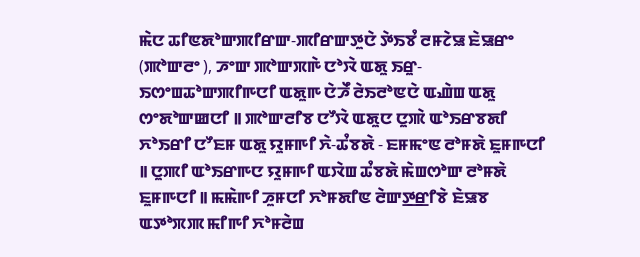ꯃꯥꯅ ꯊꯤꯟꯗꯣꯛꯄꯤꯔꯛ-ꯄꯤꯔꯛꯇꯨꯅꯥ ꯇꯥꯏꯕꯪ ꯂꯝꯖꯥꯎ ꯐꯥꯎꯔꯦ (ꯄꯣꯛꯂꯦ ), ꯍꯦꯛ ꯄꯣꯛꯞꯒꯥ ꯅꯣꯋꯥ ꯑꯗꯨ ꯏꯔꯨ-ꯏꯁꯦꯡꯊꯣꯛꯄꯤꯒꯅꯤ ꯑꯗꯨꯒ ꯅꯥꯍꯩ ꯂꯥꯏꯂꯣꯟꯅꯥ ꯑꯉꯥꯡ ꯑꯗꯨ ꯁꯦꯗꯣꯛꯀꯅꯤ ꯫ ꯄꯣꯛꯂꯤꯕ ꯅꯧꯋꯥ ꯑꯗꯨꯅ ꯅꯨꯄꯥ ꯑꯣꯏꯔꯕꯗꯤ ꯈꯣꯏꯔꯤ ꯅꯧꯐꯝ ꯑꯗꯨ ꯌꯨꯝꯒꯤ ꯈꯥ-ꯊꯪꯕꯗꯥ - ꯐꯝꯃꯦꯟ ꯂꯣꯝꯗꯥ ꯐꯨꯝꯒꯅꯤ ꯫ ꯅꯨꯄꯤ ꯑꯣꯏꯔꯒꯅ ꯌꯨꯝꯒꯤ ꯑꯋꯥꯡ ꯊꯪꯕꯗꯥ ꯃꯥꯡꯁꯣꯛ ꯂꯣꯝꯗꯥ ꯐꯨꯝꯒꯅꯤ ꯫ ꯃꯃꯥꯒꯤ ꯍꯨꯝꯅꯤ ꯈꯣꯝꯗꯤꯟ ꯂꯥꯛꯇ꯭ꯔꯤꯕꯥ ꯐꯥꯎꯕ ꯑꯇꯣꯞꯄ ꯃꯤꯒꯤ ꯈꯣꯝꯂꯥꯡ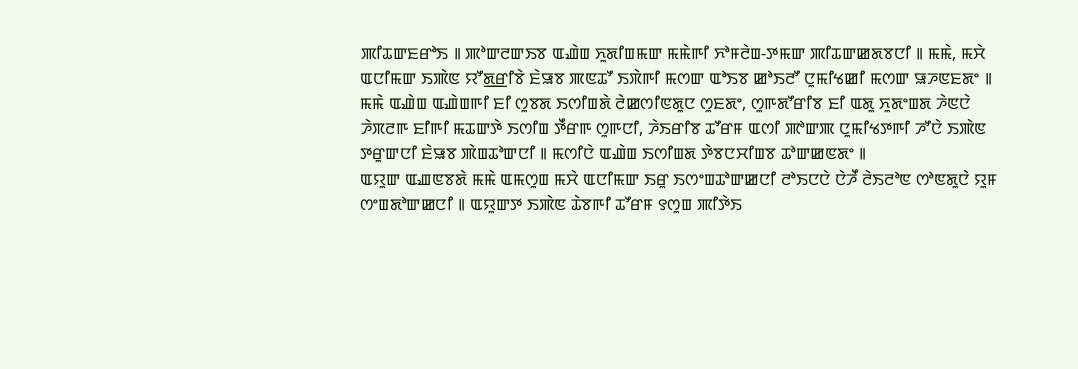ꯄꯤꯊꯛꯐꯔꯣꯏ ꯫ ꯄꯣꯛꯂꯛꯏꯕ ꯑꯉꯥꯡ ꯈꯨꯗꯤꯡꯃꯛ ꯃꯃꯥꯒꯤ ꯈꯣꯝꯂꯥꯡ-ꯇꯃꯛ ꯄꯤꯊꯛꯀꯗꯕꯅꯤ ꯫ ꯃꯃꯥ, ꯃꯆꯥ ꯑꯅꯤꯃꯛ ꯏꯄꯥꯟ ꯌꯧꯗ꯭ꯔꯤꯕꯥ ꯐꯥꯎꯕ ꯄꯟꯊꯧ ꯏꯞꯥꯒꯤ ꯃꯁꯛ ꯑꯣꯏꯕ ꯀꯣꯏꯂꯧ ꯅꯨꯃꯤꯠꯀꯤ ꯃꯁꯛ ꯎꯍꯟꯐꯗꯦ ꯫ ꯃꯃꯥ ꯑꯉꯥꯡ ꯑꯉꯥꯡꯒꯤ ꯐꯤ ꯁꯨꯕꯗ ꯏꯁꯤꯡꯗꯥ ꯂꯥꯀꯁꯤꯟꯗꯨꯅ ꯁꯨꯐꯗꯦ, ꯁꯨꯒꯗꯧꯔꯤꯕ ꯐꯤ ꯑꯗꯨ ꯈꯨꯗꯦꯡꯗ ꯍꯥꯟꯅꯥ ꯍꯥꯞꯂꯒ ꯐꯤꯒꯤ ꯃꯊꯛꯇꯥ ꯏꯁꯤꯡ ꯇꯩꯔꯒ ꯁꯨꯒꯅꯤ, ꯍꯥꯏꯔꯤꯕ ꯊꯧꯔꯝ ꯑꯁꯤ ꯄꯣꯛꯄ ꯅꯨꯃꯤꯠꯇꯒꯤ ꯍꯧꯅꯥ ꯏꯄꯥꯟ ꯇꯔꯨꯛꯅꯤ ꯐꯥꯎꯕ ꯄꯥꯡꯊꯣꯛꯅꯤ ꯫ ꯃꯁꯤꯅꯥ ꯑꯉꯥꯡ ꯏꯁꯤꯡꯗ ꯇꯥꯕꯅꯆꯤꯡꯕ ꯊꯣꯛꯀꯟꯗꯦ ꯫
ꯑꯌꯨꯛ ꯑꯉꯟꯕꯗꯥ ꯃꯃꯥ ꯑꯃꯁꯨꯡ ꯃꯆꯥ ꯑꯅꯤꯃꯛ ꯏꯔꯨ ꯏꯁꯦꯡꯊꯣꯛꯀꯅꯤ ꯂꯣꯏꯅꯅꯥ ꯅꯥꯍꯩ ꯂꯥꯏꯂꯣꯟ ꯁꯣꯟꯗꯨꯅꯥ ꯌꯨꯝ ꯁꯦꯡꯗꯣꯛꯀꯅꯤ ꯫ ꯑꯌꯨꯛꯇ ꯏꯄꯥꯟ ꯊꯥꯕꯒꯤ ꯊꯧꯔꯝ ꯱ꯁꯨꯡ ꯄꯤꯇꯥꯏ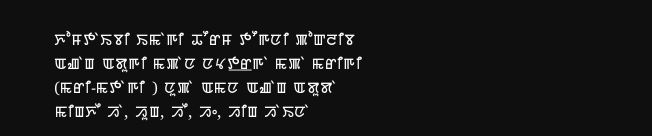ꯈꯣꯝꯇꯥꯏꯕꯤ ꯏꯃꯥꯒꯤ ꯊꯧꯔꯝ ꯇꯧꯒꯅꯤ ꯄꯣꯛꯂꯤꯕ ꯑꯉꯥꯡ ꯑꯗꯨꯒꯤ ꯃꯄꯥꯅ ꯅꯠꯇ꯭ꯔꯒꯥ ꯃꯄꯥ ꯃꯔꯤꯒꯤ (ꯃꯔꯤ-ꯃꯇꯥꯒꯤ ) ꯅꯨꯄꯥ ꯑꯃꯅ ꯑꯉꯥꯡ ꯑꯗꯨꯗꯥ ꯃꯤꯡꯈꯩ ꯍꯥ, ꯍꯨꯡ, ꯍꯩ, ꯍꯦ, ꯍꯤꯡ ꯍꯥꯏꯅꯥ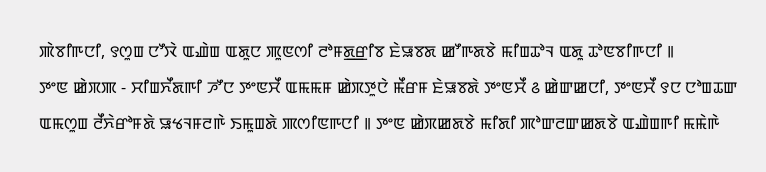ꯄꯥꯕꯤꯒꯅꯤ, ꯱ꯁꯨꯡ ꯅꯧꯋꯥ ꯑꯉꯥꯡ ꯑꯗꯨꯅ ꯄꯨꯟꯁꯤ ꯂꯣꯝꯗ꯭ꯔꯤꯕ ꯐꯥꯎꯕꯗ ꯀꯧꯒꯗꯕꯥ ꯃꯤꯡꯊꯣꯜ ꯑꯗꯨ ꯊꯣꯟꯕꯤꯒꯅꯤ ꯫
ꯇꯦꯟ ꯀꯥꯞꯄ - ꯆꯤꯡꯈꯩꯗꯒꯤ ꯍꯧꯅ ꯇꯦꯟꯆꯩ ꯑꯃꯃꯝ ꯀꯥꯞꯇꯨꯅꯥ ꯃꯩꯔꯝ ꯐꯥꯎꯕꯗꯥ ꯇꯦꯟꯆꯩ ꯴ ꯀꯥꯛꯀꯅꯤ, ꯇꯦꯟꯆꯩ ꯱ꯅ ꯅꯣꯡꯊꯛ ꯑꯃꯁꯨꯡ ꯂꯩꯈꯥꯔꯣꯝꯗꯥ ꯎꯠꯜꯝꯂꯒꯥ ꯏꯃꯨꯡꯗꯥ ꯄꯁꯤꯟꯒꯅꯤ ꯫ ꯇꯦꯟ ꯀꯥꯞꯀꯗꯕꯥ ꯃꯤꯗꯤ ꯄꯣꯛꯂꯛꯀꯗꯕꯥ ꯑꯉꯥꯡꯒꯤ ꯃꯃꯥꯒꯥ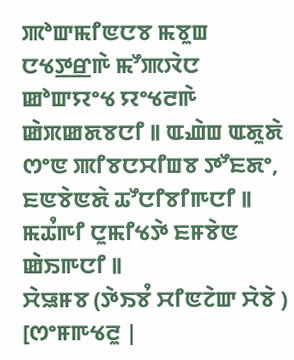ꯄꯣꯛꯃꯤꯟꯅꯕ ꯃꯕꯨꯡ ꯅꯠꯇ꯭ꯔꯒꯥ ꯃꯧꯄꯋꯥꯅ ꯀꯣꯛꯌꯦꯠ ꯌꯦꯠꯂꯒꯥ ꯀꯥꯞꯀꯗꯕꯅꯤ ꯫ ꯑꯉꯥꯡ ꯑꯗꯨꯗꯥ ꯁꯦꯟ ꯄꯤꯕꯅꯆꯤꯡꯕ ꯇꯧꯐꯗꯦ, ꯐꯟꯕꯥꯟꯗꯥ ꯊꯧꯅꯤꯕꯤꯒꯅꯤ ꯫ ꯃꯊꯪꯒꯤ ꯅꯨꯃꯤꯠꯇꯥ ꯐꯝꯕꯥꯟ ꯀꯥꯏꯒꯅꯤ ꯫
ꯆꯥꯎꯝꯕ (ꯇꯥꯏꯕꯪ ꯆꯤꯟꯖꯥꯛ ꯆꯥꯕꯥ )
[ꯁꯦꯝꯒꯠꯂꯨ |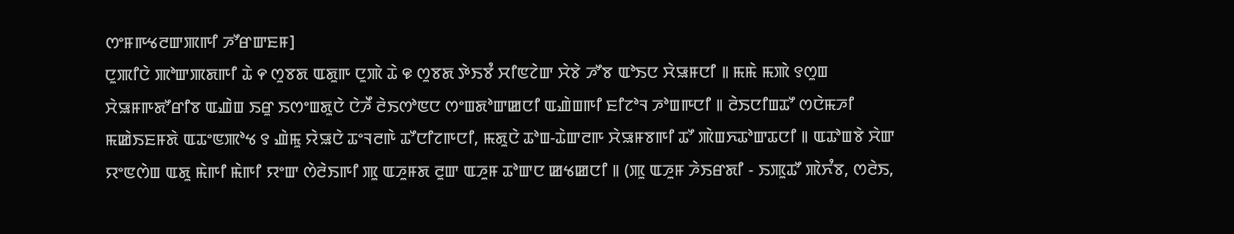ꯁꯦꯝꯒꯠꯂꯛꯄꯒꯤ ꯍꯧꯔꯛꯐꯝ]
ꯅꯨꯄꯤꯅꯥ ꯄꯣꯛꯄꯗꯒꯤ ꯊꯥ ꯵ ꯁꯨꯕꯗ ꯑꯗꯨꯒ ꯅꯨꯄꯥ ꯊꯥ ꯶ ꯁꯨꯕꯗ ꯇꯥꯏꯕꯪ ꯆꯤꯟꯖꯥꯛ ꯆꯥꯕꯥ ꯍꯧꯕ ꯑꯣꯏꯅ ꯆꯥꯎꯝꯅꯤ ꯫ ꯃꯃꯥ ꯃꯄꯥ ꯱ꯁꯨꯡ ꯆꯥꯎꯝꯒꯗꯧꯔꯤꯕ ꯑꯉꯥꯡ ꯏꯔꯨ ꯏꯁꯦꯡꯗꯨꯅꯥ ꯅꯥꯍꯩ ꯂꯥꯏꯁꯣꯟꯅ ꯁꯦꯡꯗꯣꯛꯀꯅꯤ ꯑꯉꯥꯡꯒꯤ ꯐꯤꯖꯣꯜ ꯍꯣꯡꯒꯅꯤ ꯫ ꯂꯥꯏꯅꯤꯡꯊꯧ ꯁꯅꯥꯃꯍꯤ ꯃꯀꯥꯏꯐꯝꯗꯥ ꯑꯊꯦꯟꯄꯣꯠ ꯱ ꯉꯥꯃꯨ ꯌꯥꯎꯅꯥ ꯊꯦꯜꯂꯒꯥ ꯊꯧꯅꯤꯖꯒꯅꯤ, ꯃꯗꯨꯅꯥ ꯊꯣꯡ-ꯊꯥꯛꯂꯒ ꯆꯥꯎꯝꯕꯒꯤ ꯊꯧ ꯄꯥꯡꯈꯊꯣꯛꯊꯅꯤ ꯫ ꯑꯊꯣꯡꯕꯥ ꯆꯥꯛ ꯌꯦꯟꯁꯥꯡ ꯑꯗꯨ ꯃꯥꯒꯤ ꯃꯥꯒꯤ ꯌꯦꯛ ꯁꯥꯂꯥꯏꯒꯤ ꯄꯨ ꯑꯍꯨꯝꯗ ꯂꯨꯛ ꯑꯍꯨꯝ ꯊꯣꯛꯅ ꯀꯠꯀꯅꯤ ꯫ (ꯄꯨ ꯑꯍꯨꯝ ꯍꯥꯏꯔꯗꯤ - ꯏꯄꯨꯊꯧ ꯄꯥꯈꯪꯕ, ꯁꯂꯥꯏ,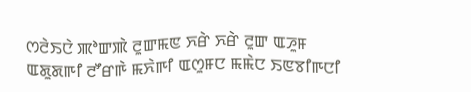ꯁꯂꯥꯏꯅꯥ ꯄꯣꯛꯄꯥ ꯂꯨꯛꯃꯟ ꯈꯔꯥ ꯈꯔꯥ ꯂꯨꯛ ꯑꯍꯨꯝ ꯑꯗꯨꯗꯒꯤ ꯂꯧꯔꯒꯥ ꯃꯈꯥꯒꯤ ꯑꯁꯨꯝꯅ ꯃꯃꯥꯅ ꯏꯟꯕꯤꯒꯅꯤ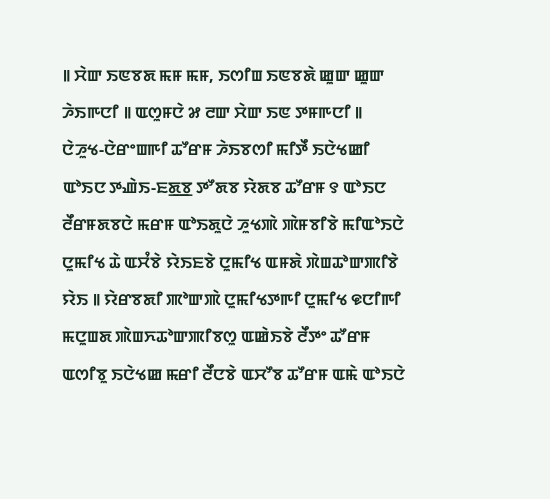꯫ ꯆꯥꯛ ꯏꯟꯕꯗ ꯃꯝ ꯃꯝ, ꯏꯁꯤꯡ ꯏꯟꯕꯗꯥ ꯀꯨꯛ ꯀꯨꯛ ꯍꯥꯏꯒꯅꯤ ꯫ ꯑꯁꯨꯝꯅꯥ ꯷ ꯂꯛ ꯆꯥꯛ ꯏꯟ ꯇꯝꯒꯅꯤ ꯫
ꯅꯥꯍꯨꯠ-ꯅꯥꯔꯦꯡꯒꯤ ꯊꯧꯔꯝ ꯍꯥꯏꯕꯁꯤ ꯃꯤꯇꯩ ꯏꯅꯥꯠꯀꯤ ꯑꯣꯏꯅ ꯇꯉꯥꯏ-ꯐꯗ꯭ꯕ ꯇꯧꯗꯕ ꯌꯥꯗꯕ ꯊꯧꯔꯝ ꯱ ꯑꯣꯏꯅ ꯂꯩꯔꯝꯗꯕꯅꯥ ꯃꯔꯝ ꯑꯣꯏꯗꯨꯅꯥ ꯍꯨꯠꯄꯥ ꯄꯥꯝꯕꯤꯕꯥ ꯃꯤꯑꯣꯏꯅꯥ ꯅꯨꯃꯤꯠ ꯊꯥ ꯑꯆꯪꯕꯥ ꯌꯥꯏꯐꯕꯥ ꯅꯨꯃꯤꯠ ꯑꯝꯗꯥ ꯞꯥꯡꯊꯣꯛꯄꯤꯕꯥ ꯌꯥꯏ ꯫ ꯌꯥꯔꯕꯗꯤ ꯄꯣꯛꯄꯥ ꯅꯨꯃꯤꯠꯇꯒꯤ ꯅꯨꯃꯤꯠ ꯶ꯅꯤꯒꯤ ꯃꯅꯨꯡꯗ ꯄꯥꯡꯈꯊꯣꯛꯄꯤꯕꯁꯨ ꯑꯀꯥꯏꯕꯥ ꯂꯩꯇꯦ ꯊꯧꯔꯝ ꯑꯁꯤꯕꯨ ꯏꯅꯥꯠꯀ ꯃꯔꯤ ꯂꯩꯅꯕꯥ ꯑꯆꯧꯕ ꯊꯧꯔꯝ ꯑꯃꯥ ꯑꯣꯏꯅꯥ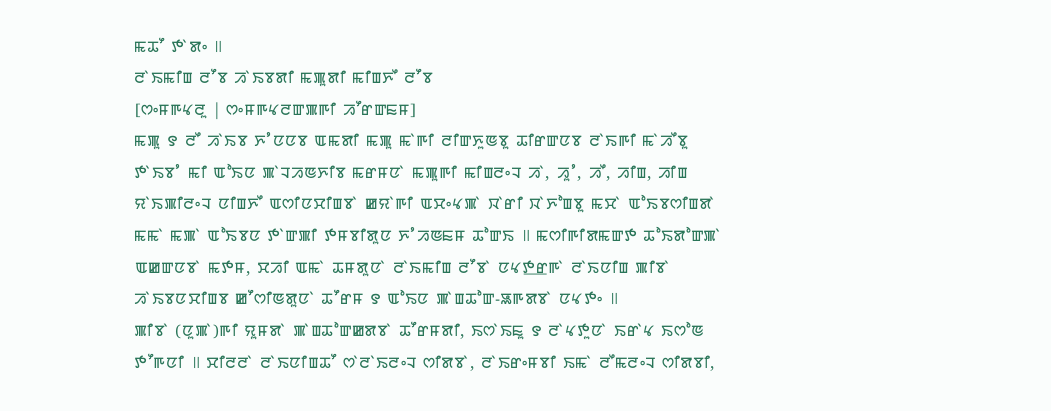ꯃꯊꯧ ꯇꯥꯗꯦ ꯫
ꯂꯥꯏꯃꯤꯡ ꯂꯧꯕ ꯍꯥꯏꯕꯗꯤ ꯃꯄꯨꯗꯤ ꯃꯤꯡꯈꯩ ꯂꯧꯕ
[ꯁꯦꯝꯒꯠꯂꯨ | ꯁꯦꯝꯒꯠꯂꯛꯄꯒꯤ ꯍꯧꯔꯛꯐꯝ]
ꯃꯄꯨ ꯱ ꯂꯩ ꯍꯥꯏꯕ ꯈꯪꯅꯅꯕ ꯑꯃꯗꯤ ꯃꯄꯨ ꯃꯥꯒꯤ ꯂꯤꯛꯈꯨꯟꯕꯨ ꯊꯤꯔꯛꯅꯕ ꯂꯥꯏꯒꯤ ꯃꯥꯍꯩꯕꯨ ꯇꯥꯏꯕꯪ ꯃꯤ ꯑꯣꯏꯅ ꯄꯥꯜꯍꯟꯈꯤꯕ ꯃꯔꯝꯅꯥ ꯃꯄꯨꯒꯤ ꯃꯤꯡꯂꯦꯜ ꯍꯥ, ꯍꯨꯪ, ꯍꯩ, ꯍꯤꯡ, ꯍꯤꯡ ꯌꯥꯏꯄꯤꯂꯦꯜ ꯅꯤꯡꯈꯩ ꯑꯁꯤꯅꯆꯤꯡꯕꯥ ꯀꯌꯥꯒꯤ ꯑꯆꯦꯠꯄꯥ ꯋꯥꯔꯤ ꯋꯥꯈꯣꯡꯕꯨ ꯃꯆꯥ ꯑꯣꯏꯕꯁꯤꯡꯗꯥ ꯃꯃꯥ ꯃꯄꯥ ꯑꯣꯏꯕꯅ ꯇꯥꯛꯄꯤ ꯇꯝꯕꯤꯗꯨꯅ ꯈꯪꯍꯟꯐꯝ ꯊꯣꯛꯏ ꯫ ꯃꯁꯤꯒꯤꯗꯃꯛꯇ ꯊꯣꯏꯗꯣꯛꯄꯥ ꯑꯀꯛꯅꯕꯥ ꯃꯇꯝ, ꯆꯍꯤ ꯑꯃꯥ ꯊꯝꯗꯨꯅꯥ ꯂꯥꯏꯃꯤꯡ ꯂꯧꯕꯥ ꯅꯠꯇ꯭ꯔꯒꯥ ꯂꯥꯏꯅꯤꯡ ꯄꯤꯕꯥ ꯍꯥꯏꯕꯅꯆꯤꯡꯕ ꯀꯧꯁꯤꯟꯗꯨꯅꯥ ꯊꯧꯔꯝ ꯱ ꯑꯣꯏꯅ ꯄꯥꯡꯊꯣꯛ-ꯎꯒꯗꯕꯥ ꯅꯠꯇꯦ ꯫
ꯄꯤꯕꯥ (ꯅꯨꯄꯥ)ꯒꯤ ꯌꯨꯝꯗꯥ ꯄꯥꯡꯊꯣꯛꯀꯗꯕꯥ ꯊꯧꯔꯝꯗꯤ, ꯏꯁꯥꯏꯐꯨ ꯱ ꯂꯥꯠꯇꯨꯅꯥ ꯏꯔꯥꯠ ꯏꯁꯣꯟ ꯇꯧꯒꯅꯤ ꯫ ꯆꯤꯂꯂꯥ ꯂꯥꯏꯅꯤꯡꯊꯧ ꯁꯥꯂꯥꯏꯂꯦꯜ ꯁꯤꯗꯕꯥ, ꯂꯥꯏꯔꯦꯝꯕꯤ ꯏꯃꯥ ꯂꯩꯃꯂꯦꯜ ꯁꯤꯗꯕꯤ,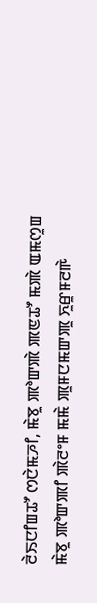ꯂꯥꯏꯅꯤꯡꯊꯧ ꯁꯅꯥꯃꯍꯤ, ꯃꯥꯕꯨ ꯄꯣꯛꯄꯥ ꯄꯟꯊꯧ ꯃꯄꯥ ꯑꯃꯁꯨꯡ ꯃꯥꯕꯨ ꯄꯣꯛꯄꯤ ꯄꯥꯂꯦꯝ ꯃꯃꯥ ꯄꯨꯝꯅꯃꯛꯄꯨ ꯈꯨꯔꯨꯝꯂꯒꯥ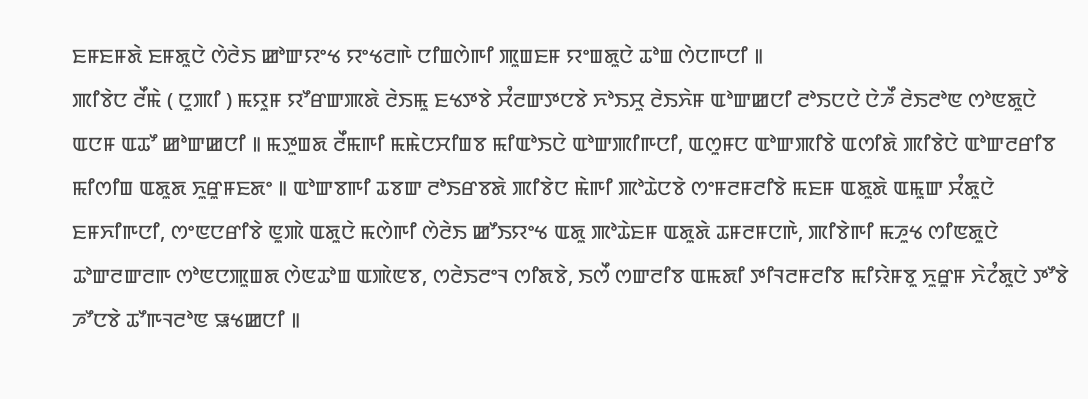ꯐꯝꯐꯝꯗꯥ ꯐꯝꯗꯨꯅꯥ ꯁꯥꯂꯥꯏ ꯀꯣꯛꯌꯦꯠ ꯌꯦꯠꯂꯒꯥ ꯅꯤꯡꯁꯥꯒꯤ ꯄꯨꯡꯐꯝ ꯌꯦꯡꯗꯨꯅꯥ ꯊꯣꯡ ꯁꯥꯅꯒꯅꯤ ꯫
ꯄꯤꯕꯥꯅ ꯂꯩꯃꯥ ( ꯅꯨꯄꯤ ) ꯃꯌꯨꯝ ꯌꯧꯔꯛꯄꯗꯥ ꯂꯥꯏꯃꯨ ꯐꯠꯇꯕꯥ ꯆꯪꯂꯛꯇꯅꯕꯥ ꯈꯣꯏꯆꯨ ꯂꯥꯏꯈꯥꯝ ꯑꯣꯛꯀꯅꯤ ꯂꯣꯏꯅꯅꯥ ꯅꯥꯍꯩ ꯂꯥꯏꯂꯣꯟ ꯁꯣꯟꯗꯨꯅꯥ ꯑꯅꯝ ꯑꯊꯧ ꯀꯣꯛꯀꯅꯤ ꯫ ꯃꯇꯨꯡꯗ ꯂꯩꯃꯒꯤ ꯃꯃꯥꯅꯆꯤꯡꯕ ꯃꯤꯑꯣꯏꯅꯥ ꯑꯣꯛꯄꯤꯒꯅꯤ, ꯑꯁꯨꯝꯅ ꯑꯣꯛꯄꯤꯕꯥ ꯑꯁꯤꯗꯥ ꯄꯤꯕꯥꯅꯥ ꯑꯣꯛꯂꯔꯤꯕ ꯃꯤꯁꯤꯡ ꯑꯗꯨꯗ ꯈꯨꯔꯨꯝꯐꯗꯦ ꯫ ꯑꯣꯛꯕꯒꯤ ꯊꯕꯛ ꯂꯣꯏꯔꯕꯗꯥ ꯄꯤꯕꯥꯅ ꯃꯥꯒꯤ ꯄꯣꯊꯥꯅꯕꯥ ꯁꯦꯝꯂꯝꯂꯤꯕꯥ ꯃꯐꯝ ꯑꯗꯨꯗꯥ ꯑꯃꯨꯛ ꯆꯪꯗꯨꯅꯥ ꯐꯝꯈꯤꯒꯅꯤ, ꯁꯦꯟꯅꯔꯤꯕꯥ ꯟꯨꯄꯥ ꯑꯗꯨꯅꯥ ꯃꯁꯥꯒꯤ ꯁꯥꯂꯥꯏ ꯀꯧꯏꯌꯦꯠ ꯑꯗꯨ ꯄꯣꯊꯥꯐꯝ ꯑꯗꯨꯗꯥ ꯊꯝꯂꯝꯅꯒꯥ, ꯄꯤꯕꯥꯒꯤ ꯃꯍꯨꯠ ꯁꯤꯟꯗꯨꯅꯥ ꯊꯣꯛꯂꯛꯂꯒ ꯁꯣꯟꯅꯄꯨꯡꯗ ꯁꯥꯟꯊꯣꯡ ꯑꯄꯥꯟꯕ, ꯁꯂꯥꯏꯂꯦꯜ ꯁꯤꯗꯕꯥ, ꯏꯁꯩ ꯁꯛꯂꯤꯕ ꯑꯃꯗꯤ ꯇꯤꯜꯂꯝꯂꯤꯕ ꯃꯤꯌꯥꯝꯕꯨ ꯈꯨꯔꯨꯝ ꯈꯥꯖꯪꯗꯨꯅꯥ ꯇꯧꯕꯥ ꯍꯧꯅꯕꯥ ꯊꯧꯒꯜꯂꯣꯟ ꯎꯠꯀꯅꯤ ꯫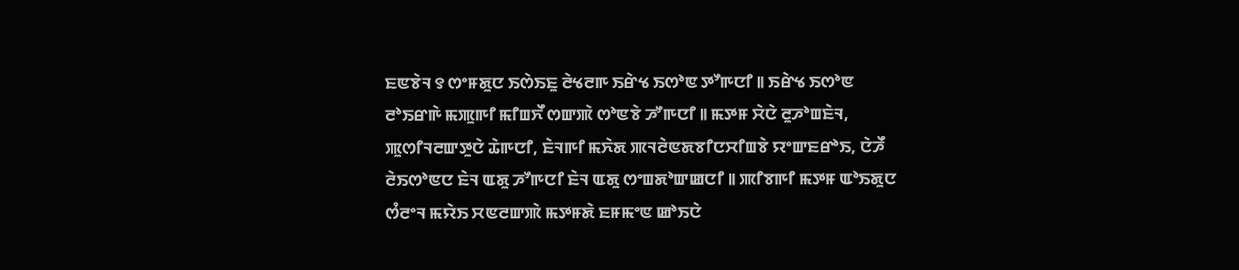ꯐꯟꯕꯥꯜ ꯱ ꯁꯦꯝꯗꯨꯅ ꯏꯁꯥꯏꯐꯨ ꯂꯥꯠꯂꯒ ꯏꯔꯥꯠ ꯏꯁꯣꯟ ꯇꯧꯒꯅꯤ ꯫ ꯏꯔꯥꯠ ꯏꯁꯣꯟ ꯂꯣꯏꯔꯒꯥ ꯃꯄꯨꯒꯤ ꯃꯤꯡꯈꯩ ꯁꯛꯄꯥ ꯁꯣꯟꯕꯥ ꯍꯧꯒꯅꯤ ꯫ ꯃꯇꯝ ꯆꯥꯅꯥ ꯂꯨꯍꯣꯡꯐꯥꯜ, ꯄꯨꯁꯤꯜꯂꯛꯇꯨꯅꯥ ꯊꯥꯒꯅꯤ, ꯐꯥꯜꯒꯤ ꯃꯈꯥꯗ ꯄꯜꯂꯥꯟꯗꯕꯤꯅꯆꯤꯡꯕꯥ ꯌꯦꯛꯐꯔꯣꯏ, ꯅꯥꯍꯩ ꯂꯥꯏꯁꯣꯟꯅ ꯐꯥꯜ ꯑꯗꯨ ꯍꯧꯒꯅꯤ ꯐꯥꯜ ꯑꯗꯨ ꯁꯦꯡꯗꯣꯛꯀꯅꯤ ꯫ ꯄꯤꯕꯒꯤ ꯃꯇꯝ ꯑꯣꯏꯗꯨꯅ ꯁꯪꯂꯦꯜ ꯃꯌꯥꯏ ꯆꯟꯂꯛꯄꯥ ꯃꯇꯝꯗꯥ ꯐꯝꯃꯦꯟ ꯀꯣꯏꯅꯥ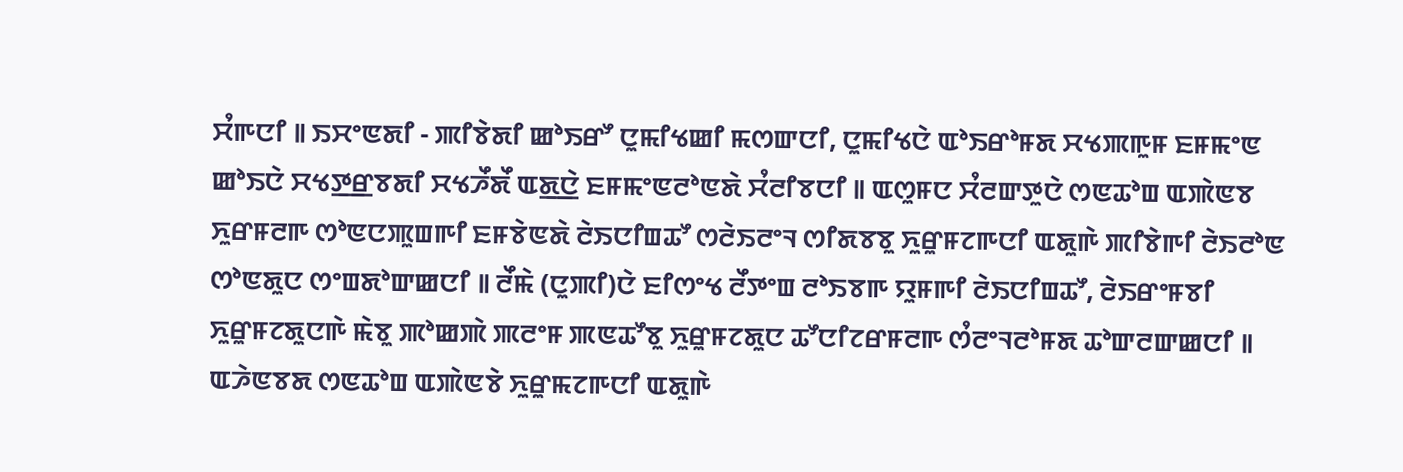ꯆꯪꯒꯅꯤ ꯫ ꯏꯆꯦꯟꯗꯤ - ꯄꯤꯕꯥꯗꯤ ꯀꯣꯏꯔꯧ ꯅꯨꯃꯤꯠꯀꯤ ꯃꯁꯛꯅꯤ, ꯅꯨꯃꯤꯠꯅꯥ ꯑꯣꯏꯔꯣꯝꯗ ꯆꯠꯄꯒꯨꯝ ꯐꯝꯃꯦꯟ ꯀꯣꯏꯅꯥ ꯆꯠꯇ꯭ꯔꯕꯗꯤ ꯆꯠꯍꯩꯗꯩ ꯑꯗ꯭ꯅꯥ ꯐꯝꯃꯦꯟꯂꯣꯟꯗꯥ ꯆꯪꯂꯤꯕꯅꯤ ꯫ ꯑꯁꯨꯝꯅ ꯆꯪꯂꯛꯇꯨꯅꯥ ꯁꯟꯊꯣꯡ ꯑꯄꯥꯟꯕ ꯈꯨꯔꯝꯂꯒ ꯁꯣꯟꯅꯄꯨꯡꯒꯤ ꯐꯝꯕꯥꯟꯗꯥ ꯂꯥꯏꯅꯤꯡꯊꯧ ꯁꯂꯥꯏꯂꯦꯜ ꯁꯤꯗꯕꯕꯨ ꯈꯨꯔꯨꯝꯖꯒꯅꯤ ꯑꯗꯨꯒꯥ ꯄꯤꯕꯥꯒꯤ ꯂꯥꯏꯂꯣꯟ ꯁꯣꯟꯗꯨꯅ ꯁꯦꯡꯗꯣꯛꯀꯅꯤ ꯫ ꯂꯩꯃꯥ (ꯅꯨꯄꯤ)ꯅꯥ ꯐꯤꯁꯦꯠ ꯂꯩꯇꯦꯡ ꯂꯣꯏꯕꯒ ꯌꯨꯝꯒꯤ ꯂꯥꯏꯅꯤꯡꯊꯧ, ꯂꯥꯏꯔꯦꯝꯕꯤ ꯈꯨꯔꯨꯝꯖꯗꯨꯅꯒꯥ ꯃꯥꯕꯨ ꯄꯣꯀꯄꯥ ꯄꯂꯦꯝ ꯄꯟꯊꯧꯕꯨ ꯈꯨꯔꯨꯝꯖꯗꯨꯅ ꯊꯧꯅꯤꯖꯔꯝꯂꯒ ꯁꯪꯂꯦꯜꯂꯣꯝꯗ ꯊꯣꯛꯂꯛꯀꯅꯤ ꯫ ꯑꯍꯥꯟꯕꯗ ꯁꯟꯊꯣꯡ ꯑꯄꯥꯟꯕꯥ ꯈꯨꯔꯨꯃꯖꯒꯅꯤ ꯑꯗꯨꯒꯥ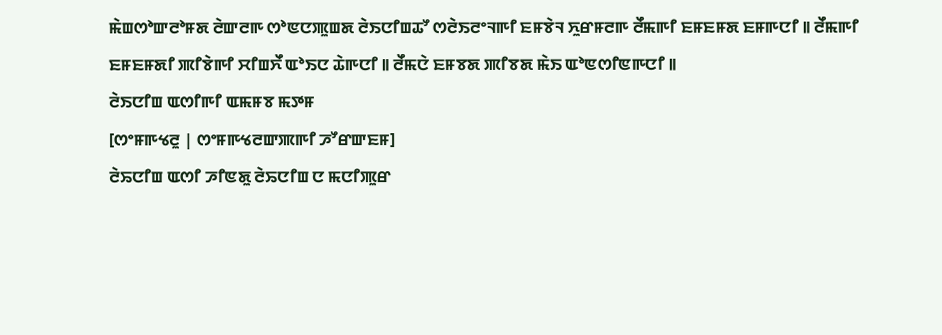ꯃꯥꯡꯁꯣꯛꯂꯣꯝꯗ ꯂꯥꯛꯂꯒ ꯁꯣꯟꯅꯄꯨꯡꯗ ꯂꯥꯏꯅꯤꯡꯊꯧ ꯁꯂꯥꯏꯂꯦꯜꯒꯤ ꯐꯝꯕꯥꯜ ꯈꯨꯔꯝꯂꯒ ꯂꯩꯃꯒꯤ ꯐꯝꯐꯝꯗ ꯐꯝꯒꯅꯤ ꯫ ꯂꯩꯃꯒꯤ ꯐꯝꯐꯝꯗꯤ ꯄꯤꯕꯥꯒꯤ ꯆꯤꯡꯈꯩ ꯑꯣꯏꯅ ꯊꯥꯒꯅꯤ ꯫ ꯂꯩꯃꯅꯥ ꯐꯝꯕꯗ ꯄꯤꯕꯗ ꯃꯥꯏ ꯑꯣꯟꯁꯤꯟꯒꯅꯤ ꯫
ꯂꯥꯏꯅꯤꯡ ꯑꯁꯤꯒꯤ ꯑꯃꯝꯕ ꯃꯇꯝ
[ꯁꯦꯝꯒꯠꯂꯨ | ꯁꯦꯝꯒꯠꯂꯛꯄꯒꯤ ꯍꯧꯔꯛꯐꯝ]
ꯂꯥꯢꯅꯤꯡ ꯑꯁꯤ ꯍꯤꯟꯗꯨ ꯂꯥꯢꯅꯤꯡ ꯅ ꯃꯅꯤꯄꯨꯔ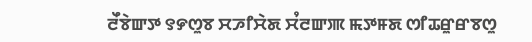ꯂꯩꯕꯥꯛꯇ ꯱꯸ꯁꯨꯕ ꯆꯍꯤꯆꯥꯗ ꯆꯪꯂꯛꯄ ꯃꯇꯝꯗ ꯁꯤꯊꯔꯨꯔꯕꯁꯨ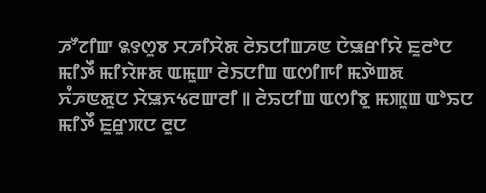ꯍꯧꯖꯤꯛ ꯲꯱ꯁꯨꯕ ꯆꯍꯤꯆꯥꯗ ꯂꯥꯏꯅꯤꯡꯍꯟ ꯅꯥꯎꯔꯤꯌꯥ ꯐꯨꯂꯣꯅ ꯃꯤꯇꯩ ꯃꯤꯌꯥꯝꯗ ꯑꯃꯨꯛ ꯂꯥꯏꯅꯤꯡ ꯑꯁꯤꯒꯤ ꯃꯇꯥꯡꯗ ꯈꯪꯍꯟꯗꯨꯅ ꯆꯥꯎꯈꯠꯂꯛꯂꯤ ꯫ ꯂꯥꯢꯅꯤꯡ ꯑꯁꯤꯕꯨ ꯃꯄꯨꯡ ꯑꯣꯢꯅ ꯃꯤꯇꯩ ꯐꯨꯔꯨꯞꯅ ꯂꯨꯅ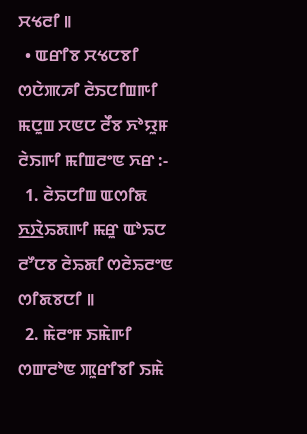ꯆꯠꯂꯤ ꯫
  • ꯑꯔꯤꯕ ꯆꯠꯅꯕꯤ
ꯁꯅꯥꯄꯍꯤ ꯂꯥꯏꯅꯤꯡꯒꯤ ꯃꯅꯨꯡ ꯆꯟꯅ ꯂꯩꯕ ꯈꯣꯌꯨꯝ ꯂꯥꯏꯒꯤ ꯃꯤꯡꯂꯦꯟ ꯈꯔ :-
  1. ꯂꯥꯢꯅꯤꯡ ꯑꯁꯤꯗ ꯈ꯭ꯋꯥꯢꯗꯒꯤ ꯃꯔꯨ ꯑꯣꯢꯅ ꯂꯧꯅꯕ ꯂꯥꯢꯗꯤ ꯁꯂꯥꯢꯂꯦꯟ ꯁꯤꯗꯕꯅꯤ ꯫
  2. ꯃꯥꯂꯦꯝ ꯏꯃꯥꯒꯤ ꯁꯛꯂꯣꯟ ꯄꯨꯔꯤꯕꯤ ꯏꯃꯥ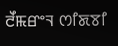ꯂꯩꯃꯔꯦꯜ ꯁꯤꯗꯕꯤ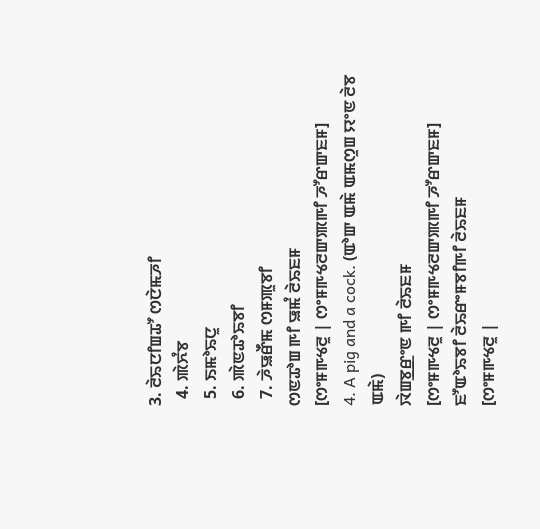3. ꯂꯥꯢꯅꯤꯡꯊꯧ ꯁꯅꯥꯃꯍꯤ
  4. ꯄꯥꯈꯪꯕ
  5. ꯏꯃꯣꯢꯅꯨ
  6. ꯄꯥꯟꯊꯣꯢꯕꯤ
  7. ꯍꯥꯎꯔꯩꯃ ꯁꯝꯄꯨꯕꯤ
ꯁꯟꯊꯣꯡ ꯒꯤ ꯎꯃꯪ ꯂꯥꯢꯐꯝ
[ꯁꯦꯝꯒꯠꯂꯨ | ꯁꯦꯝꯒꯠꯂꯛꯄꯒꯤ ꯍꯧꯔꯛꯐꯝ]
4. A pig and a cock. (ꯑꯣꯛ ꯑꯃꯥ ꯑꯃꯁꯨꯡ ꯌꯦꯟ ꯂꯥꯕ ꯑꯃꯥ)
ꯋꯥꯡꯕ꯭ꯔꯦꯟ ꯒꯤ ꯂꯥꯢꯐꯝ
[ꯁꯦꯝꯒꯠꯂꯨ | ꯁꯦꯝꯒꯠꯂꯛꯄꯒꯤ ꯍꯧꯔꯛꯐꯝ]
ꯐꯧꯑꯣꯢꯕꯤ ꯂꯥꯢꯔꯦꯝꯕꯤꯒꯤ ꯂꯥꯢꯐꯝ
[ꯁꯦꯝꯒꯠꯂꯨ |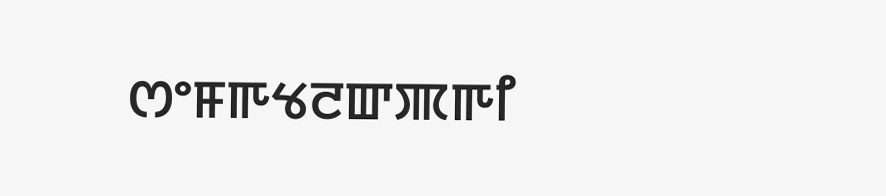ꯁꯦꯝꯒꯠꯂꯛꯄꯒꯤ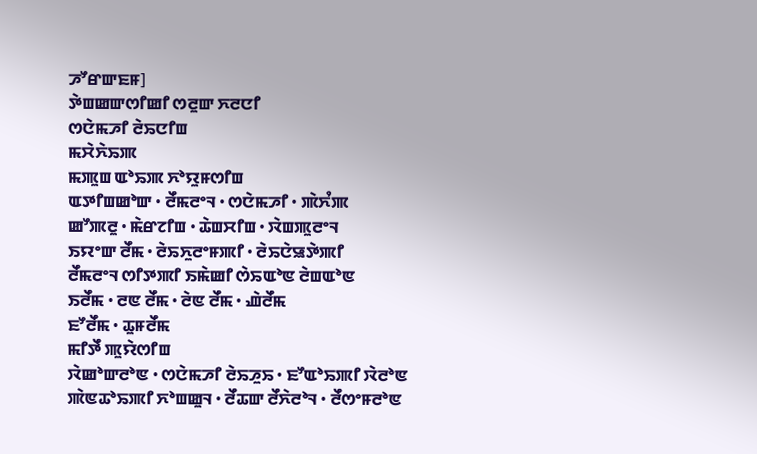ꯍꯧꯔꯛꯐꯝ]
ꯇꯥꯡꯀꯛꯁꯤꯀꯤ ꯁꯂꯨꯛ ꯈꯂꯅꯤ
ꯁꯅꯥꯃꯍꯤ ꯂꯥꯢꯅꯤꯡ
ꯃꯆꯥꯈꯥꯢꯄ
ꯃꯄꯨꯡ ꯑꯣꯢꯄ ꯈꯣꯌꯨꯝꯁꯤꯡ
ꯑꯇꯤꯡꯀꯣꯛ • ꯂꯩꯃꯂꯦꯜ • ꯁꯅꯥꯃꯍꯤ • ꯄꯥꯈꯪꯄ
ꯀꯧꯄꯂꯨ • ꯃꯥꯔꯖꯤꯡ • ꯊꯥꯡꯆꯤꯡ • ꯋꯥꯡꯄꯨꯂꯦꯜ
ꯏꯌꯦꯛ ꯂꯩꯃ • ꯂꯥꯢꯈꯨꯂꯦꯝꯄꯤ • ꯂꯥꯢꯅꯥꯎꯇꯥꯄꯤ
ꯂꯩꯃꯂꯦꯜ ꯁꯤꯇꯄꯤ ꯏꯃꯥꯀꯤ ꯁꯥꯢꯑꯣꯟ ꯂꯥꯡꯑꯣꯟ
ꯏꯂꯩꯃ • ꯂꯟ ꯂꯩꯃ • ꯂꯥꯟ ꯂꯩꯃ • ꯉꯥꯂꯩꯃ
ꯐꯧꯂꯩꯃ • ꯊꯨꯝꯂꯩꯃ
ꯃꯤꯇꯩ ꯄꯨꯌꯥꯁꯤꯡ
ꯋꯥꯀꯣꯛꯂꯣꯟ • ꯁꯅꯥꯃꯍꯤ ꯂꯥꯢꯍꯨꯢ • ꯐꯧꯑꯣꯢꯄꯤ ꯋꯥꯂꯣꯟ
ꯄꯥꯟꯊꯣꯢꯄꯤ ꯈꯣꯡꯀꯨꯜ • ꯂꯩꯊꯛ ꯂꯩꯈꯥꯂꯣꯜ • ꯂꯩꯁꯦꯝꯂꯣꯟ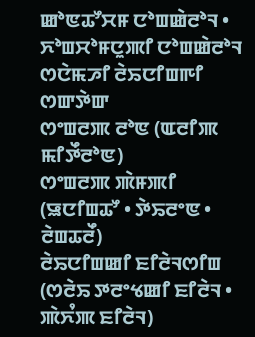ꯀꯣꯟꯊꯧꯆꯝ ꯅꯣꯡꯀꯥꯂꯣꯜ • ꯈꯣꯡꯆꯣꯝꯅꯨꯄꯤ ꯅꯣꯡꯀꯥꯂꯣꯜ
ꯁꯅꯥꯃꯍꯤ ꯂꯥꯢꯅꯤꯡꯒꯤ ꯁꯛꯇꯥꯛ
ꯁꯦꯡꯂꯄ ꯂꯣꯟ (ꯑꯂꯤꯄ ꯃꯤꯇꯩꯂꯣꯟ)
ꯁꯦꯡꯂꯄ ꯄꯥꯝꯄꯤ (ꯎꯅꯤꯡꯊꯧ • ꯇꯥꯢꯂꯦꯟ • ꯂꯥꯡꯊꯂꯩ)
ꯂꯥꯢꯅꯤꯡꯀꯤ ꯐꯤꯂꯥꯜꯁꯤꯡ (ꯁꯂꯥꯢ ꯇꯂꯦꯠꯀꯤ ꯐꯤꯂꯥꯜ • ꯄꯥꯈꯪꯄ ꯐꯤꯂꯥꯜ)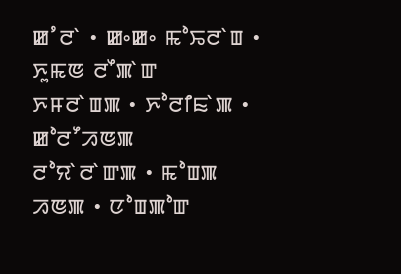ꯀꯪꯂꯥ • ꯀꯦꯀꯦ ꯃꯣꯢꯂꯥꯡ • ꯈꯨꯃꯟ ꯂꯩꯄꯥꯛ
ꯈꯝꯂꯥꯡꯄ • ꯈꯣꯂꯤꯐꯥꯄ • ꯀꯣꯂꯧꯍꯟꯄ
ꯂꯣꯌꯥꯂꯥꯛꯄ • ꯃꯣꯡꯄ ꯍꯟꯄ • ꯅꯣꯡꯄꯣꯛ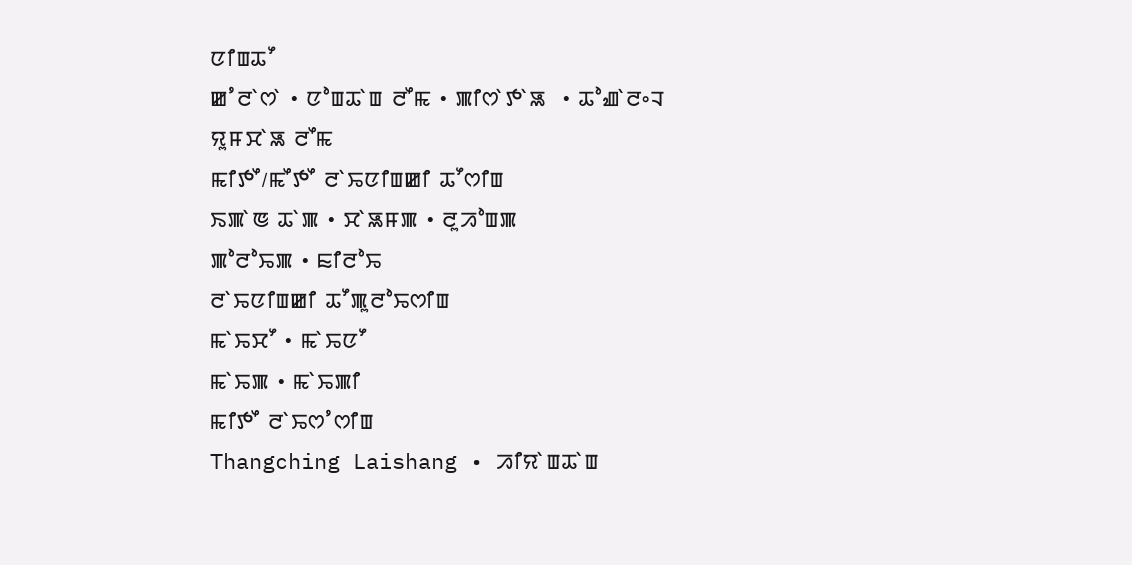ꯅꯤꯡꯊꯧ
ꯀꯪꯂꯥꯁꯥ • ꯅꯣꯡꯊꯥꯡ ꯂꯩꯃ • ꯄꯤꯁꯥꯇꯥꯎ  • ꯊꯣꯉꯥꯂꯦꯜ
ꯌꯨꯝꯆꯥꯎ ꯂꯩꯃ
ꯃꯤꯇꯩ/ꯃꯩꯇꯩ ꯂꯥꯢꯅꯤꯡꯀꯤ ꯊꯧꯁꯤꯡ
ꯏꯄꯥꯟ ꯊꯥꯄ • ꯆꯥꯎꯝꯄ • ꯂꯨꯍꯣꯡꯄ
ꯄꯣꯂꯣꯢꯄ • ꯐꯤꯂꯣꯢ
ꯂꯥꯢꯅꯤꯡꯀꯤ ꯊꯧꯄꯨꯂꯣꯢꯁꯤꯡ
ꯃꯥꯢꯆꯧ • ꯃꯥꯢꯅꯧ
ꯃꯥꯢꯄ • ꯃꯥꯢꯄꯤ
ꯃꯤꯇꯩ ꯂꯥꯢꯁꯪꯁꯤꯡ
Thangching Laishang • ꯍꯤꯌꯥꯡꯊꯥꯡ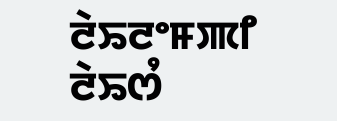ꯂꯥꯢꯂꯦꯝꯄꯤ ꯂꯥꯢꯁꯪ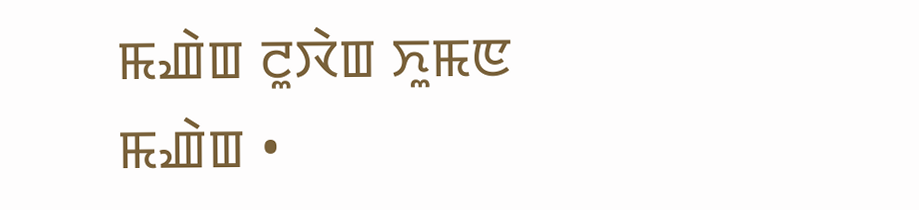ꯃꯉꯥꯡ ꯂꯨꯋꯥꯡ ꯈꯨꯃꯟ
ꯃꯉꯥꯡ •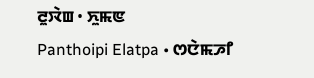ꯂꯨꯋꯥꯡ • ꯈꯨꯃꯟ
Panthoipi Elatpa • ꯁꯅꯥꯃꯍꯤ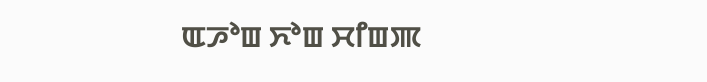ꯑꯍꯣꯡ ꯈꯣꯡ ꯆꯤꯡꯄ